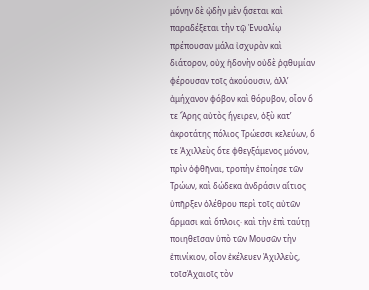μόνην δὲ ᾠδὴν μὲν ᾅσεται καὶ παραδέξεται τὴν τῷ Ἐνυαλίῳ πρέπουσαν μάλα ἰσχυρὰν καὶ διάτορον, οὐχ ἡδονὴν οὐδὲ ῥᾳθυμίαν φέρουσαν τοῖς ἀκούουσιν, ἀλλʼ ἀμήχανον φόβον καὶ θόρυβον, οἷον ὅ τε Ἄρης αὐτὸς ἤγειρεν, ὀξὺ κατʼ ἀκροτάτης πόλιος Τρώεσσι κελεύων, ὅ τε Ἀχιλλεὺς ὅτε φθεγξάμενος μόνον, πρὶν ὀφθῆναι, τροπὴν ἐποίησε τῶν Τρώων, καὶ δώδεκα ἀνδράσιν αἴτιος ὑπῆρξεν ὀλέθρου περὶ τοῖς αὐτῶν ἅρμασι καὶ ὅπλοις· καὶ τὴν ἐπὶ ταύτῃ ποιηθεῖσαν ὑπὸ τῶν Μουσῶν τὴν ἐπινίκιον, οἷον ἐκέλευεν Ἀχιλλεὺς, τοῖσἈχαιοῖς τὸν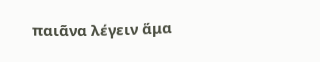παιᾶνα λέγειν ἅμα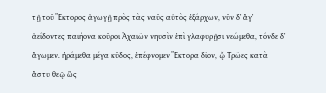τῇ τοῦ Ἕκτορος ἀγωγῇ πρὸς τὰς ναῦς αὐτὸς ἐξάρχων, νῦν δʼ ἄγʼ ἀείδοντες παιήονα κοῦροι Ἀχαιῶν νηυσὶν ἐπὶ γλαφυρῇσι νεώμεθα, τόνδε δʼ ἄγωμεν. ἠράμεθα μέγα κῦδος, ἐπέφνομεν Ἕκτορα δῖον, ᾧ Τρῶες κατὰ ἄστυ θεῷ ὣς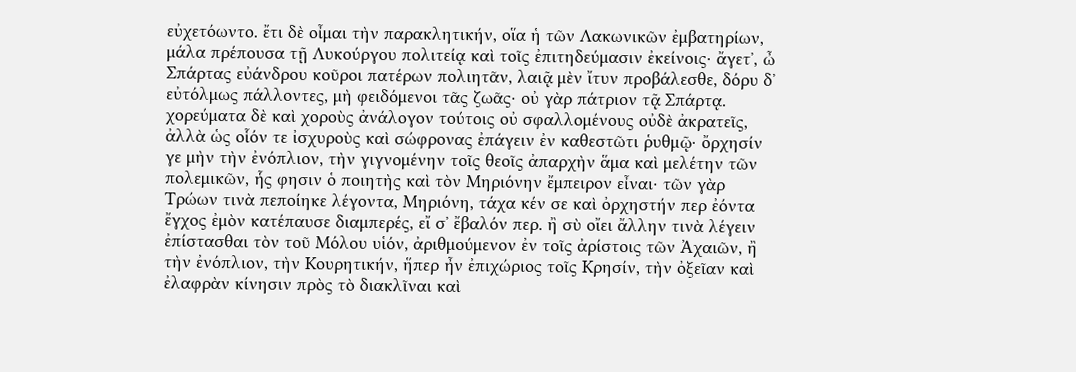εὐχετόωντο. ἔτι δὲ οἶμαι τὴν παρακλητικήν, οἵα ἡ τῶν Λακωνικῶν ἐμβατηρίων, μάλα πρέπουσα τῇ Λυκούργου πολιτείᾳ καὶ τοῖς ἐπιτηδεύμασιν ἐκείνοις· ἄγετʼ, ὦ Σπάρτας εὐάνδρου κοῦροι πατέρων πολιητᾶν, λαιᾷ μὲν ἴτυν προβάλεσθε, δόρυ δʼ εὐτόλμως πάλλοντες, μὴ φειδόμενοι τᾶς ζωᾶς· οὐ γὰρ πάτριον τᾷ Σπάρτᾳ. χορεύματα δὲ καὶ χοροὺς ἀνάλογον τούτοις οὐ σφαλλομένους οὐδὲ ἀκρατεῖς, ἀλλὰ ὡς οἷόν τε ἰσχυροὺς καὶ σώφρονας ἐπάγειν ἐν καθεστῶτι ῥυθμῷ· ὄρχησίν γε μὴν τὴν ἐνόπλιον, τὴν γιγνομένην τοῖς θεοῖς ἀπαρχὴν ἅμα καὶ μελέτην τῶν πολεμικῶν, ἧς φησιν ὁ ποιητὴς καὶ τὸν Μηριόνην ἔμπειρον εἶναι· τῶν γὰρ Τρώων τινὰ πεποίηκε λέγοντα, Μηριόνη, τάχα κέν σε καὶ ὀρχηστήν περ ἐόντα ἔγχος ἐμὸν κατέπαυσε διαμπερές, εἴ σʼ ἔβαλόν περ. ἢ σὺ οἴει ἄλλην τινὰ λέγειν ἐπίστασθαι τὸν τοῦ Μόλου υἱόν, ἀριθμούμενον ἐν τοῖς ἀρίστοις τῶν Ἀχαιῶν, ἢ τὴν ἐνόπλιον, τὴν Κουρητικήν, ἥπερ ἦν ἐπιχώριος τοῖς Κρησίν, τὴν ὀξεῖαν καὶ ἐλαφρὰν κίνησιν πρὸς τὸ διακλῖναι καὶ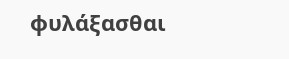φυλάξασθαι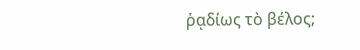ῥᾳδίως τὸ βέλος;